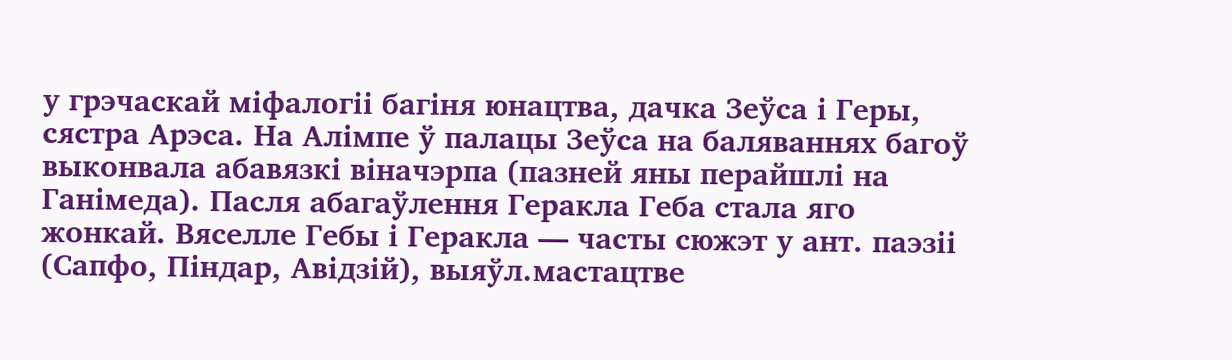у грэчаскай міфалогіі багіня юнацтва, дачка Зеўса і Геры, сястра Арэса. На Алімпе ў палацы Зеўса на баляваннях багоў выконвала абавязкі віначэрпа (пазней яны перайшлі на Ганімеда). Пасля абагаўлення Геракла Геба стала яго жонкай. Вяселле Гебы і Геракла — часты сюжэт у ант. паэзіі (Сапфо, Піндар, Авідзій), выяўл.мастацтве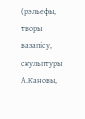(рэльефы, творы вазапісу, скульптуры А.Кановы,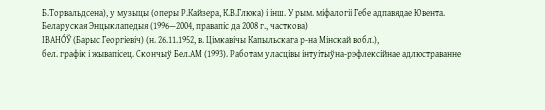Б.Торвальдсена), у музыцы (оперы Р.Кайзера, К.В.Глюка) і інш. У рым. міфалогіі Гебе адпавядае Ювента.
Беларуская Энцыклапедыя (1996—2004, правапіс да 2008 г., часткова)
ІВАНО́Ў (Барыс Георгіевіч) (н. 26.11.1952, в. Цімкавічы Капыльскага р-на Мінскай вобл.),
бел. графік і жывапісец. Скончыў Бел.АМ (1993). Работам уласцівы інтуітыўна-рэфлексійнае адлюстраванне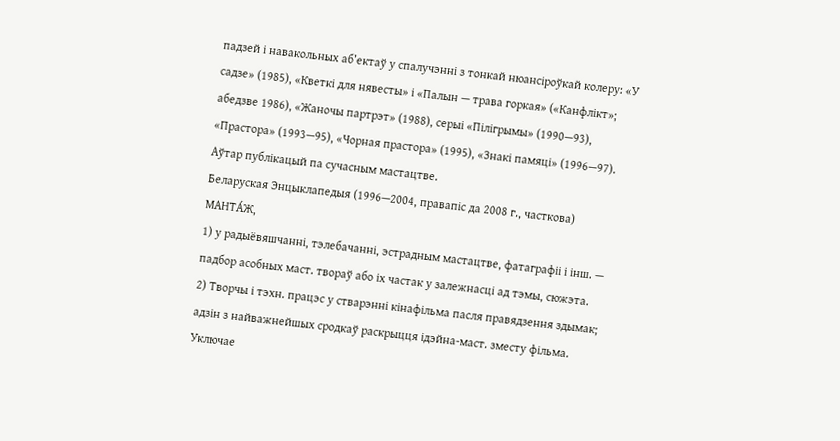падзей і навакольных аб’ектаў у спалучэнні з тонкай нюансіроўкай колеру: «У садзе» (1985), «Кветкі для нявесты» і «Палын — трава горкая» («Канфлікт»; абедзве 1986), «Жаночы партрэт» (1988), серыі «Пілігрымы» (1990—93), «Прастора» (1993—95), «Чорная прастора» (1995), «Знакі памяці» (1996—97). Аўтар публікацый па сучасным мастацтве.
Беларуская Энцыклапедыя (1996—2004, правапіс да 2008 г., часткова)
МАНТА́Ж,
1) у радыёвяшчанні, тэлебачанні, эстрадным мастацтве, фатаграфіі і інш. — падбор асобных маст. твораў або іх частак у залежнасці ад тэмы, сюжэта.
2) Творчы і тэхн. працэс у стварэнні кінафільма пасля правядзення здымак; адзін з найважнейшых сродкаў раскрыцця ідэйна-маст. зместу фільма. Уключае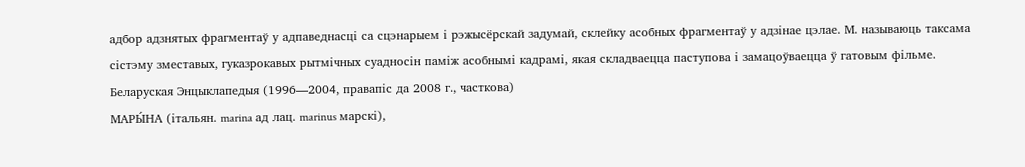адбор адзнятых фрагментаў у адпаведнасці са сцэнарыем і рэжысёрскай задумай, склейку асобных фрагментаў у адзінае цэлае. М. называюць таксама сістэму зместавых, гуказрокавых рытмічных суадносін паміж асобнымі кадрамі, якая складваецца паступова і замацоўваецца ў гатовым фільме.
Беларуская Энцыклапедыя (1996—2004, правапіс да 2008 г., часткова)
МАРЫ́НА (італьян. marina ад лац. marinus марскі),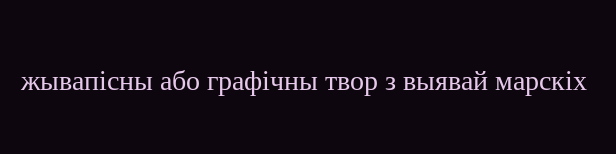жывапісны або графічны твор з выявай марскіх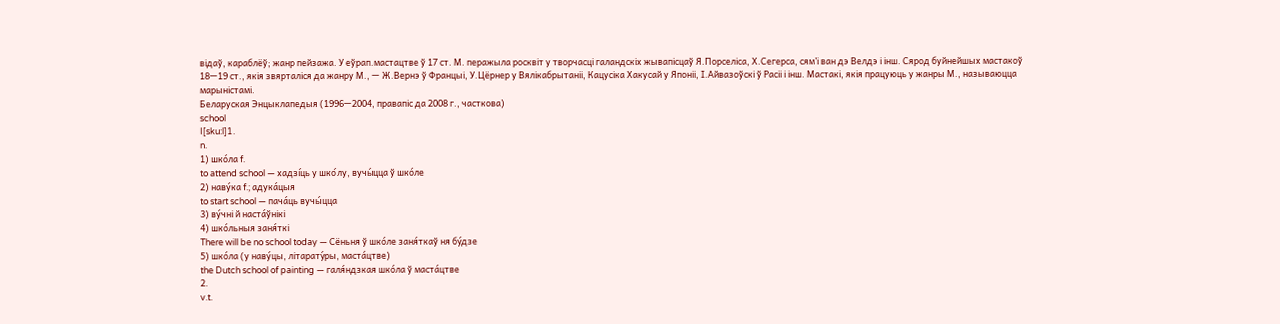відаў, караблёў; жанр пейзажа. У еўрап.мастацтве ў 17 ст. М. перажыла росквіт у творчасці галандскіх жывапісцаў Я.Порселіса, Х.Сегерса, сям’і ван дэ Велдэ і інш. Сярод буйнейшых мастакоў 18—19 ст., якія звярталіся да жанру М., — Ж.Вернэ ў Францыі, У.Цёрнер у Вялікабрытаніі, Кацусіка Хакусай у Японіі, І.Айвазоўскі ў Расіі і інш. Мастакі, якія працуюць у жанры М., называюцца марыністамі.
Беларуская Энцыклапедыя (1996—2004, правапіс да 2008 г., часткова)
school
I[sku:l]1.
n.
1) шко́ла f.
to attend school — хадзі́ць у шко́лу, вучы́цца ў шко́ле
2) наву́ка f.; адука́цыя
to start school — пача́ць вучы́цца
3) ву́чні й наста́ўнікі
4) шко́льныя заня́ткі
There will be no school today — Сёньня ў шко́ле заня́ткаў ня бу́дзе
5) шко́ла (у наву́цы, літарату́ры, маста́цтве)
the Dutch school of painting — галя́ндзкая шко́ла ў маста́цтве
2.
v.t.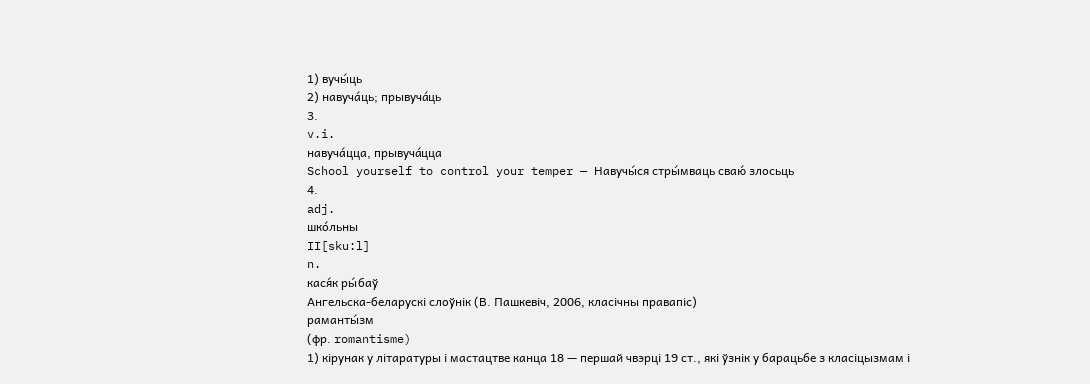1) вучы́ць
2) навуча́ць; прывуча́ць
3.
v.i.
навуча́цца, прывуча́цца
School yourself to control your temper — Навучы́ся стры́мваць сваю́ злосьць
4.
adj.
шко́льны
II[sku:l]
n.
кася́к ры́баў
Ангельска-беларускі слоўнік (В. Пашкевіч, 2006, класічны правапіс)
раманты́зм
(фр. romantisme)
1) кірунак у літаратуры і мастацтве канца 18 — першай чвэрці 19 ст., які ўзнік у барацьбе з класіцызмам і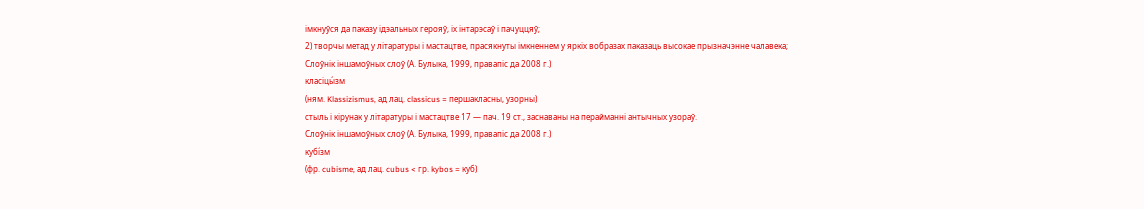імкнуўся да паказу ідэальных герояў, іх інтарэсаў і пачуццяў;
2) творчы метад у літаратуры і мастацтве, прасякнуты імкненнем у яркіх вобразах паказаць высокае прызначэнне чалавека;
Слоўнік іншамоўных слоў (А. Булыка, 1999, правапіс да 2008 г.)
класіцы́зм
(ням. Klassizismus, ад лац. classicus = першакласны, узорны)
стыль і кірунак у літаратуры і мастацтве 17 — пач. 19 ст., заснаваны на перайманні антычных узораў.
Слоўнік іншамоўных слоў (А. Булыка, 1999, правапіс да 2008 г.)
кубі́зм
(фр. cubisme, ад лац. cubus < гр. kybos = куб)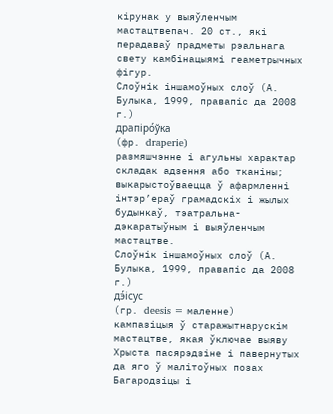кірунак у выяўленчым мастацтвепач. 20 ст., які перадаваў прадметы рэальнага свету камбінацыямі геаметрычных фігур.
Слоўнік іншамоўных слоў (А. Булыка, 1999, правапіс да 2008 г.)
драпіро́ўка
(фр. draperie)
размяшчэнне і агульны характар складак адзення або тканіны; выкарыстоўваецца ў афармленні інтэр’ераў грамадскіх і жылых будынкаў, тэатральна-дэкаратыўным і выяўленчым мастацтве.
Слоўнік іншамоўных слоў (А. Булыка, 1999, правапіс да 2008 г.)
дэ́ісус
(гр. deesis = маленне)
кампазіцыя ў старажытнарускім мастацтве, якая ўключае выяву Хрыста пасярэдзіне і павернутых да яго ў малітоўных позах Багародзіцы і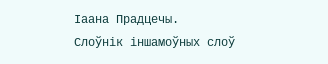Іаана Прадцечы.
Слоўнік іншамоўных слоў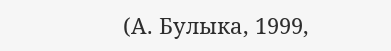(А. Булыка, 1999,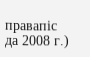правапіс да 2008 г.)